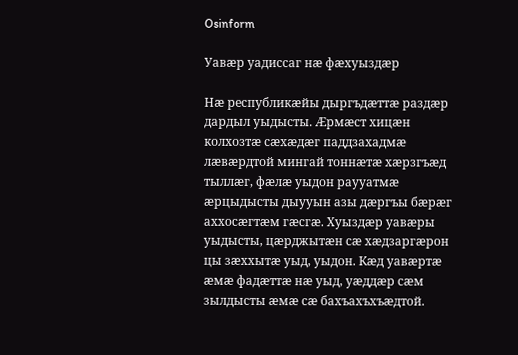Osinform

Уавæр уадиссаг нæ фæхуыздæр

Нæ республикæйы дыргъдæттæ раздæр дардыл уыдысты. Æрмæст хицæн колхозтæ сæхæдæг паддзахадмæ лæвæрдтой мингай тоннæтæ хæрзгъæд тыллæг, фæлæ уыдон раууатмæ æрцыдысты дыууын азы дæргъы бæрæг аххосæгтæм гæсгæ. Хуыздæр уавæры уыдысты, цæрджытæн сæ хæдзаргæрон цы зæххытæ уыд, уыдон. Кæд уавæртæ æмæ фадæттæ нæ уыд, уæддæр сæм зылдысты æмæ сæ бахъахъхъæдтой.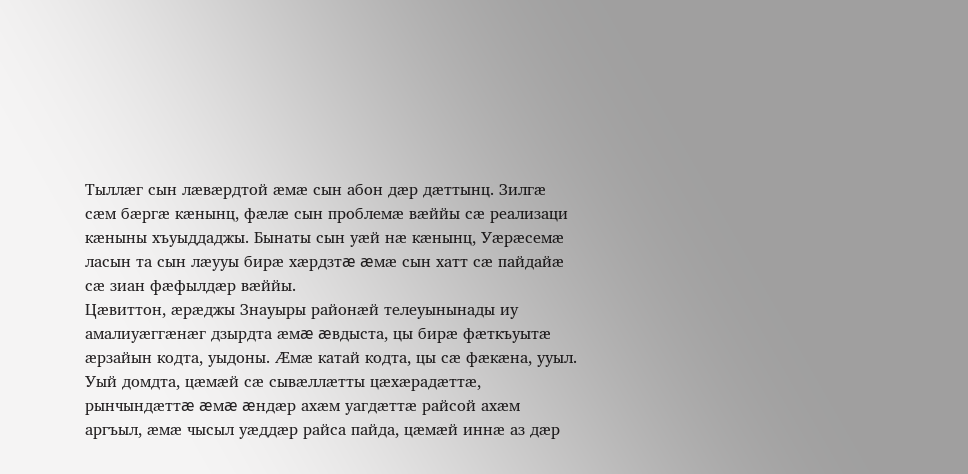Тыллæг сын лæвæрдтой æмæ сын абон дæр дæттынц. Зилгæ сæм бæргæ кæнынц, фæлæ сын проблемæ вæййы сæ реализаци кæныны хъуыддаджы. Бынаты сын уæй нæ кæнынц, Уæрæсемæ ласын та сын лæууы бирæ хæрдзтæ æмæ сын хатт сæ пайдайæ сæ зиан фæфылдæр вæййы.
Цæвиттон, æрæджы Знауыры районæй телеуынынады иу амалиуæггæнæг дзырдта æмæ æвдыста, цы бирæ фæткъуытæ æрзайын кодта, уыдоны. Æмæ катай кодта, цы сæ фæкæна, ууыл. Уый домдта, цæмæй сæ сывæллæтты цæхæрадæттæ, рынчындæттæ æмæ æндæр ахæм уагдæттæ райсой ахæм аргъыл, æмæ чысыл уæддæр райса пайда, цæмæй иннæ аз дæр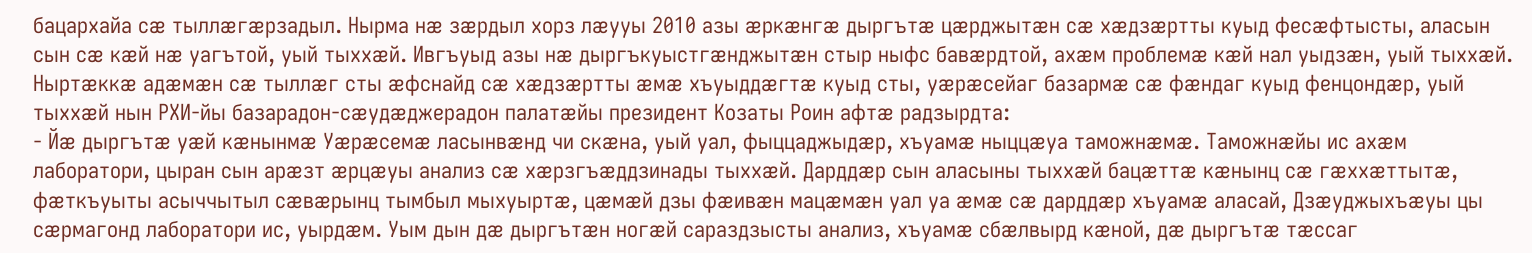бацархайа сæ тыллæгæрзадыл. Нырма нæ зæрдыл хорз лæууы 2010 азы æркæнгæ дыргътæ цæрджытæн сæ хæдзæртты куыд фесæфтысты, аласын сын сæ кæй нæ уагътой, уый тыххæй. Ивгъуыд азы нæ дыргъкуыстгæнджытæн стыр ныфс бавæрдтой, ахæм проблемæ кæй нал уыдзæн, уый тыххæй.
Ныртæккæ адæмæн сæ тыллæг сты æфснайд сæ хæдзæртты æмæ хъуыддæгтæ куыд сты, уæрæсейаг базармæ сæ фæндаг куыд фенцондæр, уый тыххæй нын РХИ-йы базарадон-сæудæджерадон палатæйы президент Козаты Роин афтæ радзырдта:
- Йæ дыргътæ уæй кæнынмæ Уæрæсемæ ласынвæнд чи скæна, уый уал, фыццаджыдæр, хъуамæ ныццæуа таможнæмæ. Таможнæйы ис ахæм лаборатори, цыран сын арæзт æрцæуы анализ сæ хæрзгъæддзинады тыххæй. Дарддæр сын аласыны тыххæй бацæттæ кæнынц сæ гæххæттытæ, фæткъуыты асыччытыл сæвæрынц тымбыл мыхуыртæ, цæмæй дзы фæивæн мацæмæн уал уа æмæ сæ дарддæр хъуамæ аласай, Дзæуджыхъæуы цы сæрмагонд лаборатори ис, уырдæм. Уым дын дæ дыргътæн ногæй сараздзысты анализ, хъуамæ сбæлвырд кæной, дæ дыргътæ тæссаг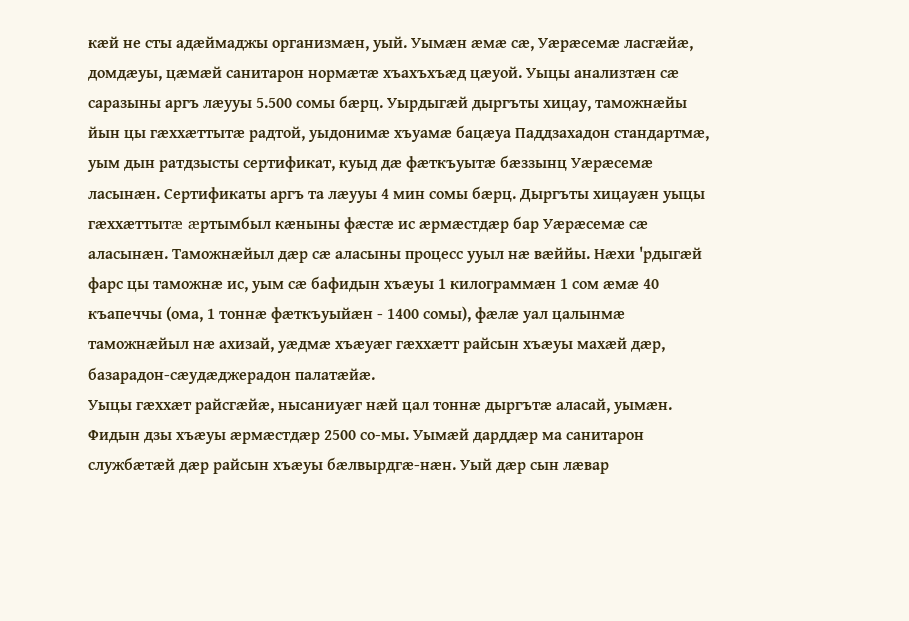кæй не сты адæймаджы организмæн, уый. Уымæн æмæ сæ, Уæрæсемæ ласгæйæ, домдæуы, цæмæй санитарон нормæтæ хъахъхъæд цæуой. Уыцы анализтæн сæ саразыны аргъ лæууы 5.500 сомы бæрц. Уырдыгæй дыргъты хицау, таможнæйы йын цы гæххæттытæ радтой, уыдонимæ хъуамæ бацæуа Паддзахадон стандартмæ, уым дын ратдзысты сертификат, куыд дæ фæткъуытæ бæззынц Уæрæсемæ ласынæн. Сертификаты аргъ та лæууы 4 мин сомы бæрц. Дыргъты хицауæн уыцы гæххæттытæ æртымбыл кæныны фæстæ ис æрмæстдæр бар Уæрæсемæ сæ аласынæн. Таможнæйыл дæр сæ аласыны процесс ууыл нæ вæййы. Нæхи 'рдыгæй фарс цы таможнæ ис, уым сæ бафидын хъæуы 1 килограммæн 1 сом æмæ 40 къапеччы (ома, 1 тоннæ фæткъуыйæн - 1400 сомы), фæлæ уал цалынмæ таможнæйыл нæ ахизай, уæдмæ хъæуæг гæххæтт райсын хъæуы махæй дæр, базарадон-сæудæджерадон палатæйæ.
Уыцы гæххæт райсгæйæ, нысаниуæг нæй цал тоннæ дыргътæ аласай, уымæн. Фидын дзы хъæуы æрмæстдæр 2500 со-мы. Уымæй дарддæр ма санитарон службæтæй дæр райсын хъæуы бæлвырдгæ-нæн. Уый дæр сын лæвар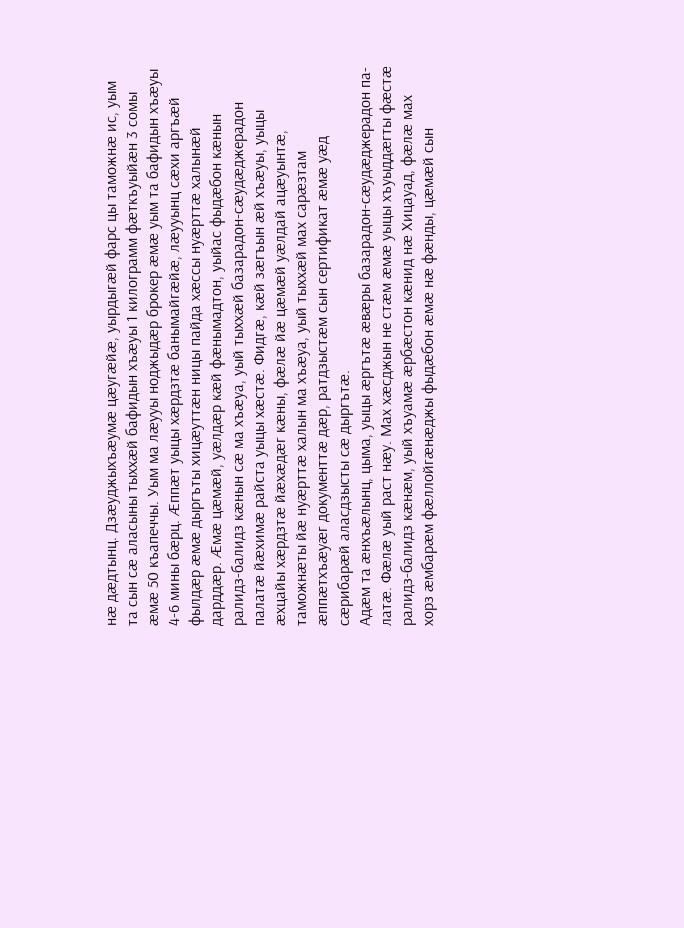нæ дæдтынц. Дзæуджыхъæумæ цæугæйæ, уырдыгæй фарс цы таможнæ ис, уым та сын сæ аласыны тыххæй бафидын хъæуы 1 килограмм фæткъуыйæн 3 сомы æмæ 50 къапеччы. Уым ма лæууы ноджыдæр брокер æмæ уым та бафидын хъæуы 4-6 мины бæрц. Æппæт уыцы хæрдзтæ банымайгæйæ, лæууынц сæхи аргъæй фылдæр æмæ дыргъты хицæуттæн ницы пайда хæссы нуæрттæ халынæй дарддæр. Æмæ цæмæй, уæлдæр кæй фæнымадтон, уыйас фыдæбон кæнын ралидз-балидз кæнын сæ ма хъæуа, уый тыххæй базарадон-сæудæджерадон палатæ йæхимæ райста уыцы хæстæ. Фидгæ, кæй зæгъын æй хъæуы, уыцы æхцайы хæрдзтæ йæхæдæг кæны, фæлæ йæ цæмæй уæлдай ацæуынтæ, таможнæты йæ нуæрттæ халын ма хъæуа, уый тыххæй мах сарæзтам æппæтхъæуæг документтæ дæр, ратдзыстæм сын сертификат æмæ уæд сæрибарæй аласдзысты сæ дыргътæ.
Адæм та æнхъæлынц, цыма, уыцы æргътæ æвæры базарадон-сæудæджерадон па-латæ. Фæлæ уый раст нæу. Мах хæсджын не стæм æмæ уыцы хъуыддæгты фæстæ ралидз-балидз кæнæм, уый хъуамæ æрбæстон кæнид нæ Хицауад, фæлæ мах хорз æмбарæм фæллойгæнæджы фыдæбон æмæ нæ фæнды, цæмæй сын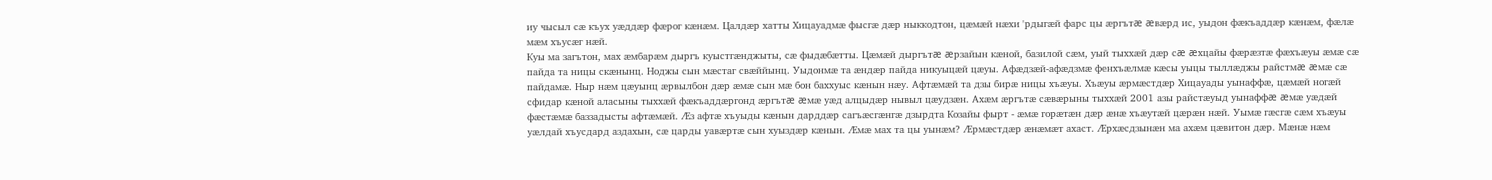иу чысыл сæ къух уæддæр фæрог кæнæм. Цалдæр хатты Хицауадмæ фысгæ дæр ныккодтон, цæмæй нæхи 'рдыгæй фарс цы æргътæ æвæрд ис, уыдон фæкъаддæр кæнæм, фæлæ мæм хъусæг нæй.
Куы ма загътон, мах æмбарæм дыргъ куыстгæнджыты, сæ фыдæбæтты. Цæмæй дыргътæ æрзайын кæной, базилой сæм, уый тыххæй дæр сæ æхцайы фæрæзтæ фæхъæуы æмæ сæ пайда та ницы скæнынц. Ноджы сын мæстаг свæййынц. Уыдонмæ та æндæр пайда никуыцæй цæуы. Афæдзæй-афæдзмæ фенхъæлмæ кæсы уыцы тыллæджы райстмæ æмæ сæ пайдамæ. Ныр нæм цæуынц æрвылбон дæр æмæ сын мæ бон баххуыс кæнын нæу. Афтæмæй та дзы бирæ ницы хъæуы. Хъæуы æрмæстдæр Хицауады уынаффæ, цæмæй ногæй сфидар кæной аласыны тыххæй фæкъаддæргонд æргътæ æмæ уæд алцыдæр нывыл цæудзæн. Ахæм æргътæ сæвæрыны тыххæй 2001 азы райстæуыд уынаффæ æмæ уæдæй фæстæмæ баззадысты афтæмæй. Æз афтæ хъуыды кæнын дарддæр сагъæсгæнгæ дзырдта Козайы фырт - æмæ горæтæн дæр æнæ хъæутæй цæрæн нæй. Уымæ гæсгæ сæм хъæуы уæлдай хъусдард аздахын, сæ царды уавæртæ сын хуыздæр кæнын. Æмæ мах та цы уынæм? Æрмæстдæр æнæмæт ахаст. Æрхæсдзынæн ма ахæм цæвитон дæр. Мæнæ нæм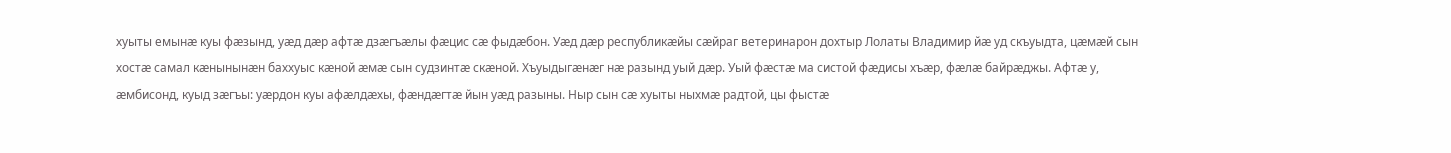хуыты емынæ куы фæзынд, уæд дæр афтæ дзæгъæлы фæцис сæ фыдæбон. Уæд дæр республикæйы сæйраг ветеринарон дохтыр Лолаты Владимир йæ уд скъуыдта, цæмæй сын хостæ самал кæнынынæн баххуыс кæной æмæ сын судзинтæ скæной. Хъуыдыгæнæг нæ разынд уый дæр. Уый фæстæ ма систой фæдисы хъæр, фæлæ байрæджы. Афтæ у, æмбисонд, куыд зæгъы: уæрдон куы афæлдæхы, фæндæгтæ йын уæд разыны. Ныр сын сæ хуыты ныхмæ радтой, цы фыстæ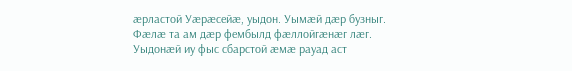æрластой Уæрæсейæ, уыдон. Уымæй дæр бузныг. Фæлæ та ам дæр фембылд фæллойгæнæг лæг. Уыдонæй иу фыс сбарстой æмæ рауад аст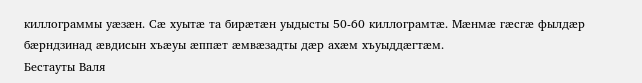киллограммы уæзæн. Сæ хуытæ та бирæтæн уыдысты 50-60 киллограмтæ. Мæнмæ гæсгæ фылдæр бæрндзинад æвдисын хъæуы æппæт æмвæзадты дæр ахæм хъуыддæгтæм.
Бестауты Валя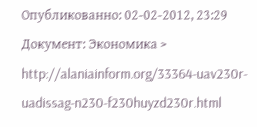Опубликованно: 02-02-2012, 23:29
Документ: Экономика > http://alaniainform.org/33364-uav230r-uadissag-n230-f230huyzd230r.html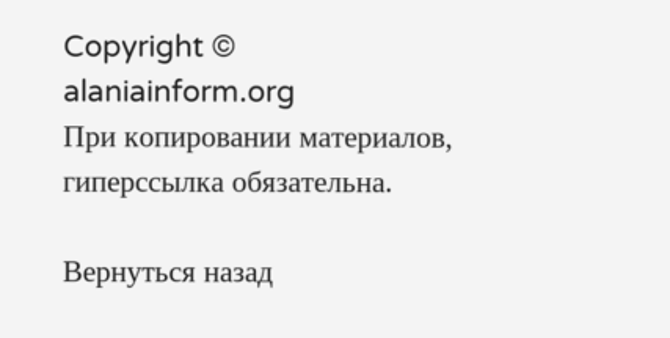Copyright © alaniainform.org
При копировании материалов, гиперссылка обязательна.

Вернуться назад